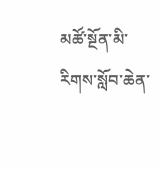མཚོ་སྔོན་མི་རིགས་སློབ་ཆེན་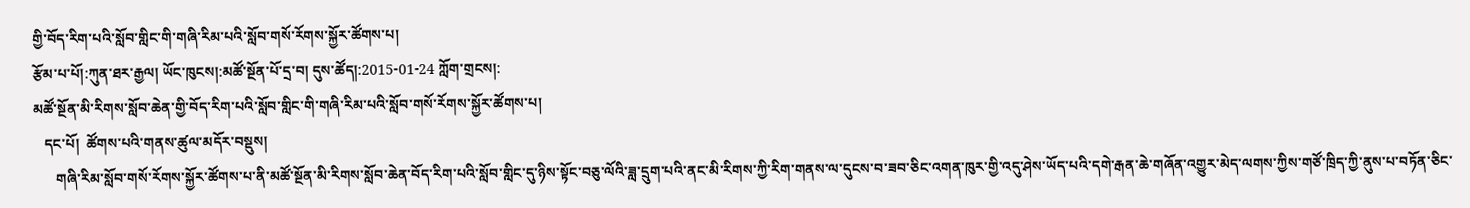གྱི་བོད་རིག་པའི་སློབ་གླིང་གི་གཞི་རིམ་པའི་སློབ་གསོ་རོགས་སྐྱོར་ཚོགས་པ།
རྩོམ་པ་པོ།:ཀུན་ཐར་རྒྱལ། ཡོང་ཁུངས།:མཚོ་སྔོན་པོ་དྲ་བ། དུས་ཚོད།:2015-01-24 ཀློག་གྲངས།:
མཚོ་སྔོན་མི་རིགས་སློབ་ཆེན་གྱི་བོད་རིག་པའི་སློབ་གླིང་གི་གཞི་རིམ་པའི་སློབ་གསོ་རོགས་སྐྱོར་ཚོགས་པ།
   དང་པོ།  ཚོགས་པའི་གནས་ཚུལ་མདོར་བསྡུས།
      གཞི་རིམ་སློབ་གསོ་རོགས་སྐྱོར་ཚོགས་པ་ནི་མཚོ་སྔོན་མི་རིགས་སློབ་ཆེན་བོད་རིག་པའི་སློབ་གླིང་དུ་ཉིས་སྟོང་བཅུ་ལོའི་ཟླ་དྲུག་པའི་ནང་མི་རིགས་ཀྱི་རིག་གནས་ལ་དུངས་བ་ཟབ་ཅིང་འགན་ཁུར་གྱི་འདུ་ཤེས་ཡོད་པའི་དགེ་རྒན་ཆེ་གཞོན་འགྱུར་མེད་ལགས་ཀྱིས་གཙོ་ཁྲིད་ཀྱི་ནུས་པ་བཏོན་ཅིང་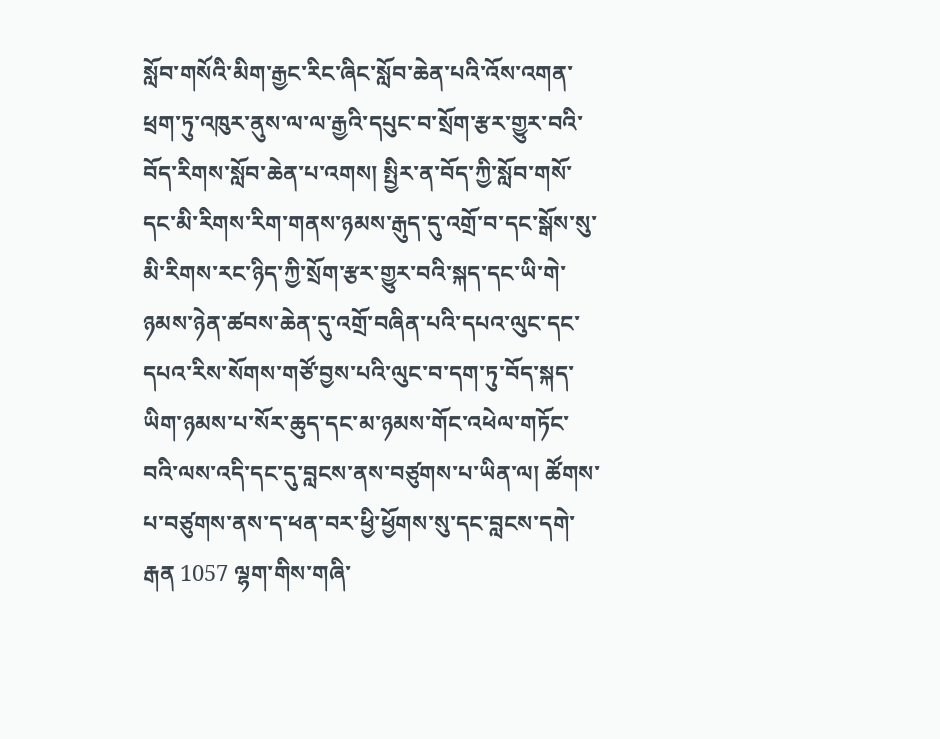སློབ་གསོའི་མིག་རྒྱང་རིང་ཞིང་སློབ་ཆེན་པའི་འོས་འགན་ཕྲག་ཏུ་འཁུར་ནུས་ལ་ལ་རྒྱའི་དཔུང་བ་སྲོག་རྩར་གྱུར་བའི་བོད་རིགས་སློབ་ཆེན་པ་འགས། སྤྱིར་ན་བོད་ཀྱི་སློབ་གསོ་དང་མི་རིགས་རིག་གནས་ཉམས་རྒུད་དུ་འགྲོ་བ་དང་སྒོས་སུ་མི་རིགས་རང་ཉིད་ཀྱི་སྲོག་རྩར་གྱུར་བའི་སྐད་དང་ཡི་གེ་ཉམས་ཉེན་ཚབས་ཆེན་དུ་འགྲོ་བཞིན་པའི་དཔའ་ལུང་དང་དཔའ་རིས་སོགས་གཙོ་བྱས་པའི་ལུང་བ་དག་ཏུ་བོད་སྐད་ཡིག་ཉམས་པ་སོར་ཆུད་དང་མ་ཉམས་གོང་འཕེལ་གཏོང་བའི་ལས་འདི་དང་དུ་བླངས་ནས་བཙུགས་པ་ཡིན་ལ། ཚོགས་པ་བཙུགས་ནས་ད་ཕན་བར་ཕྱི་ཕྱོགས་སུ་དང་བླངས་དགེ་རྒན 1057 ལྷག་གིས་གཞི་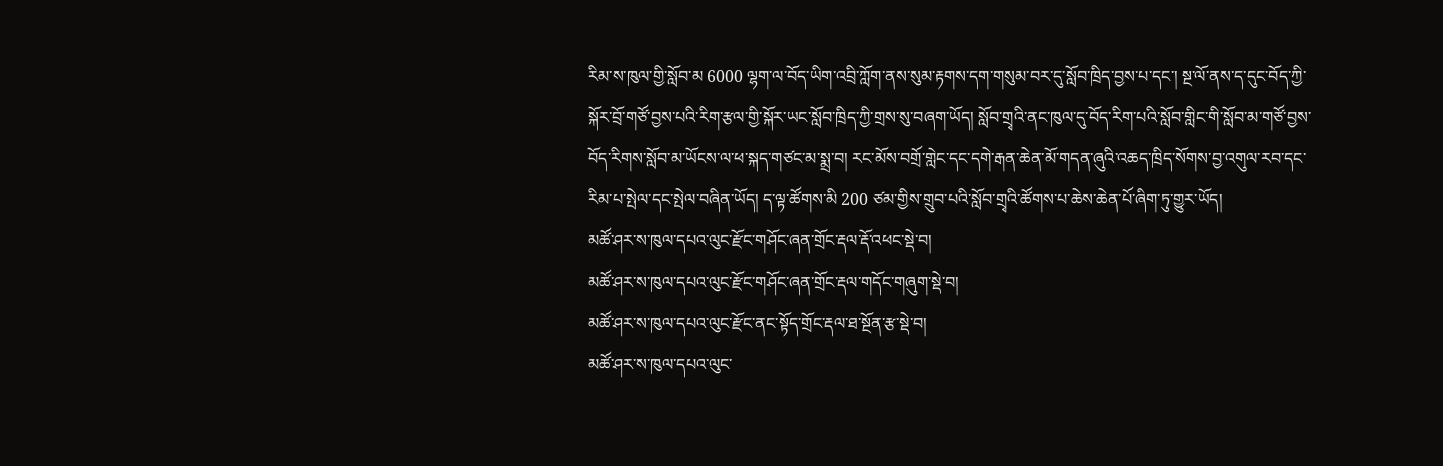རིམ་ས་ཁུལ་གྱི་སློབ་མ 6000 ལྷག་ལ་བོད་ཡིག་འབྲི་ཀློག་ནས་སུམ་རྟགས་དག་གསུམ་བར་དུ་སློབ་ཁྲིད་བྱས་པ་དང་། སྔ་ལོ་ནས་ད་དུང་བོད་ཀྱི་སྐོར་བྲོ་གཙོ་བྱས་པའི་རིག་རྩལ་གྱི་སྐོར་ཡང་སློབ་ཁྲིད་ཀྱི་གྲས་སུ་བཞག་ཡོད། སློབ་གྲྭའི་ནང་ཁུལ་དུ་བོད་རིག་པའི་སློབ་གླིང་གི་སློབ་མ་གཙོ་བྱས་བོད་རིགས་སློབ་མ་ཡོངས་ལ་ཕ་སྐད་གཙང་མ་སྨྲ་བ། རང་མོས་བགྲོ་གླེང་དང་དགེ་རྒན་ཆེན་མོ་གདན་ཞུའི་འཆད་ཁྲིད་སོགས་བྱ་འགུལ་རབ་དང་རིམ་པ་སྤེལ་དང་སྤེལ་བཞིན་ཡོད། ད་ལྟ་ཚོགས་མི 200 ཙམ་གྱིས་གྲུབ་པའི་སློབ་གྲྭའི་ཚོགས་པ་ཆེས་ཆེན་པོ་ཞིག་ཏུ་གྱུར་ཡོད།
མཚོ་ཤར་ས་ཁུལ་དཔའ་ལུང་རྫོང་གཤོང་ཞན་གྲོང་རྡལ་རྡོ་འཕང་སྡེ་བ།
མཚོ་ཤར་ས་ཁུལ་དཔའ་ལུང་རྫོང་གཤོང་ཞན་གྲོང་རྡལ་གདོང་གཞུག་སྡེ་བ།
མཚོ་ཤར་ས་ཁུལ་དཔའ་ལུང་རྫོང་ནང་སྟོད་གྲོང་རྡལ་ཐ་སྔོན་རྩ་སྡེ་བ།
མཚོ་ཤར་ས་ཁུལ་དཔའ་ལུང་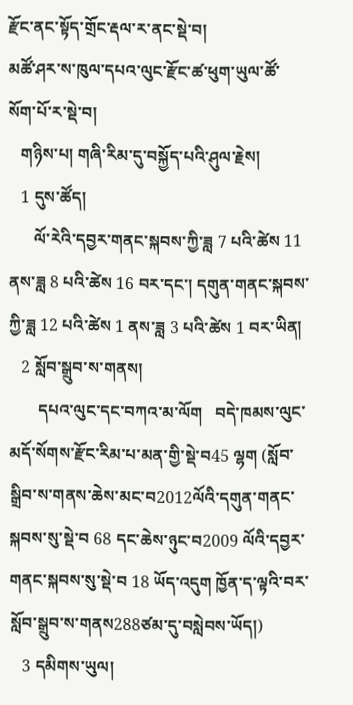རྫོང་ནང་སྟོད་གྲོང་རྡལ་ར་ནང་སྡེ་བ།
མཚོ་ཤར་ས་ཁུལ་དཔའ་ལུང་རྫོང་ཚ་ཕུག་ཡུལ་ཚོ་སོག་པོ་ར་སྡེ་བ།
   གཉིས་པ། གཞི་རིམ་དུ་བསྐྱོད་པའི་ཤུལ་རྗེས།
   1 དུས་ཚོད།
      ལོ་རེའི་དབྱར་གནང་སྐབས་ཀྱི་ཟླ 7 པའི་ཚེས 11 ནས་ཟླ 8 པའི་ཚེས 16 བར་དང་། དགུན་གནང་སྐབས་ཀྱི་ཟླ 12 པའི་ཚེས 1 ནས་ཟླ 3 པའི་ཚེས 1 བར་ཡིན།
   2 སློབ་སྒྲུབ་ས་གནས།
       དཔའ་ལུང་དང་བཀའ་མ་ལོག   བདེ་ཁམས་ལུང་མདོ་སོགས་རྫོང་རིམ་པ་མན་གྱི་སྡེ་བ45 ལྷག (སློབ་སྒྲིབ་ས་གནས་ཆེས་མང་བ2012ལོའི་དགུན་གནང་སྐབས་སུ་སྡེ་བ 68 དང་ཆེས་ཉུང་བ2009 ལོའི་དབྱར་གནང་སྐབས་སུ་སྡེ་བ 18 ཡོད་འདུག ཁྱོན་ད་ལྟའི་བར་སློབ་སྒྲུབ་ས་གནས288ཙམ་དུ་བསླེབས་ཡོད།)
   3 དམིགས་ཡུལ།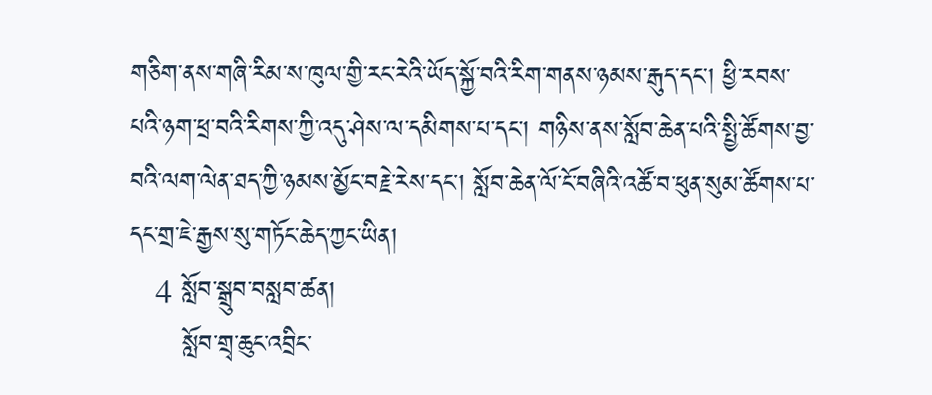གཅིག་ནས་གཞི་རིམ་ས་ཁུལ་གྱི་རང་རེའི་ཡོད་སྐྱོ་བའི་རིག་གནས་ཉམས་རྒུད་དང་། ཕྱི་རབས་པའི་ཉག་ཕྲ་བའི་རིགས་ཀྱི་འདུ་ཤེས་ལ་དམིགས་པ་དང་། གཉིས་ནས་སློབ་ཆེན་པའི་སྤྱི་ཚོགས་བྱ་བའི་ལག་ལེན་ཐད་ཀྱི་ཉམས་མྱོང་བརྗེ་རེས་དང་། སློབ་ཆེན་ལོ་ངོ་བཞིའི་འཚོ་བ་ཕུན་སུམ་ཚོགས་པ་དང་གྲ་ཇེ་རྒྱས་སུ་གཏོང་ཆེད་ཀྱང་ཡིན།
   4 སློབ་སྒྲུབ་བསླབ་ཚན།
      སློབ་གྲྭ་ཆུང་འབྲིང་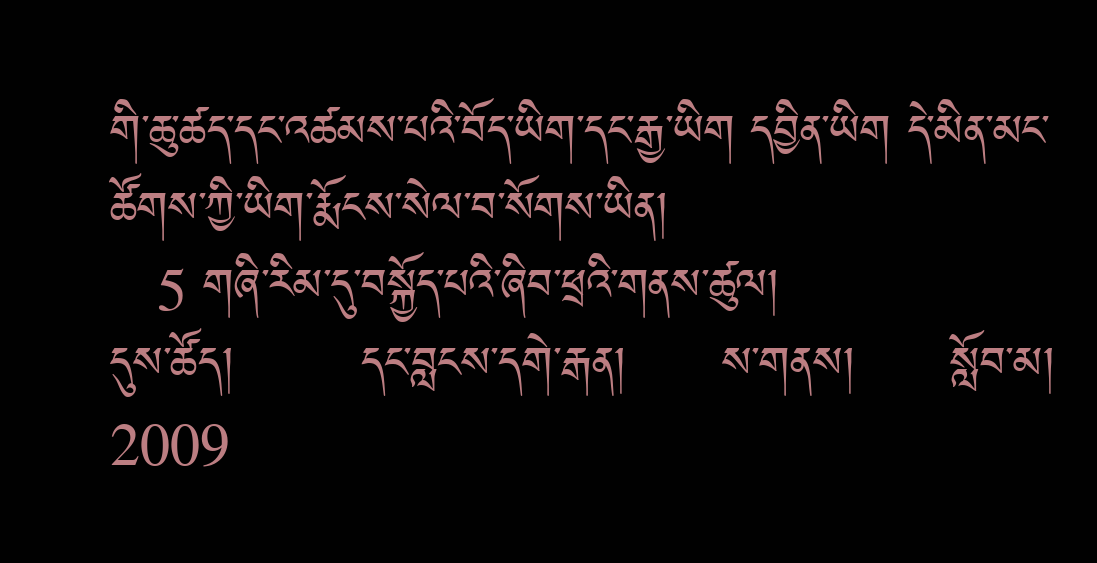གི་ཆུ་ཚད་དང་འཚམས་པའི་བོད་ཡིག་དང་རྒྱ་ཡིག དབྱིན་ཡིག དེ་མིན་མང་ཚོགས་ཀྱི་ཡིག་རྨོངས་སེལ་བ་སོགས་ཡིན།
   5 གཞི་རིམ་དུ་བསྐྱོད་པའི་ཞིབ་ཕྲའི་གནས་ཚུལ།
དུས་ཚོད།        དང་བླངས་དགེ་རྒན།      ས་གནས།      སློབ་མ།
2009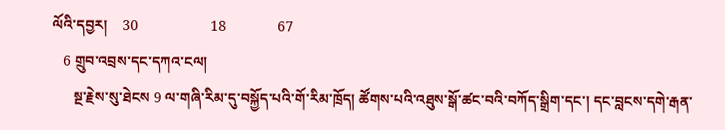ལོའི་དབྱར།    30                    18              67
   6 གྲུབ་འབྲས་དང་དཀའ་ངལ།
      སྔ་རྗེས་སུ་ཐེངས 9 ལ་གཞི་རིམ་དུ་བསྐྱོད་པའི་གོ་རིམ་ཁྲོད། ཚོགས་པའི་འཐུས་སྒོ་ཚང་བའི་བཀོད་སྒྲིག་དང་། དང་བླངས་དགེ་རྒན་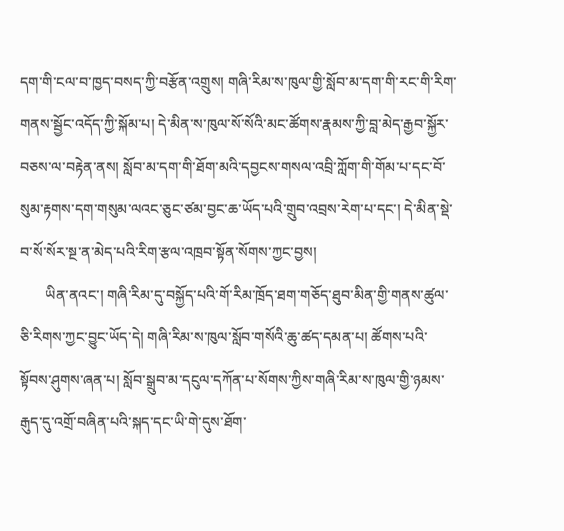དག་གི་ངལ་བ་ཁྱད་བསད་ཀྱི་བརྩོན་འགྲུས། གཞི་རིམ་ས་ཁུལ་གྱི་སློབ་མ་དག་གི་རང་གི་རིག་གནས་སྦྱོང་འདོད་ཀྱི་སྐོམ་པ། དེ་མིན་ས་ཁུལ་སོ་སོའི་མང་ཚོགས་རྣམས་ཀྱི་བླ་མེད་རྒྱབ་སྐྱོར་བཅས་ལ་བརྟེན་ནས། སློབ་མ་དག་གི་ཐོག་མའི་དབྱངས་གསལ་འབྲི་ཀློག་གི་གོམ་པ་དང་བོ་སུམ་རྟགས་དག་གསུམ་ལའང་ཅུང་ཙམ་བྱང་ཆ་ཡོད་པའི་གྲུབ་འབྲས་རེག་པ་དང་། དེ་མིན་སྡེ་བ་སོ་སོར་སྔ་ན་མེད་པའི་རིག་རྩལ་འཁྲབ་སྟོན་སོགས་ཀྱང་བྱས།
       ཡིན་ནའང་། གཞི་རིམ་དུ་བསྐྱོད་པའི་གོ་རིམ་ཁྲོད་ཐག་གཅོད་ཐུབ་མིན་གྱི་གནས་ཚུལ་ཅི་རིགས་ཀྱང་བྱུང་ཡོད་དེ། གཞི་རིམ་ས་ཁུལ་སློབ་གསོའི་ཆུ་ཚད་དམན་པ། ཚོགས་པའི་སྟོབས་ཤུགས་ཞན་པ། སློབ་སྒྲུབ་མ་དངུལ་དཀོན་པ་སོགས་ཀྱིས་གཞི་རིམ་ས་ཁུལ་གྱི་ཉམས་རྒུད་དུ་འགྲོ་བཞིན་པའི་སྐད་དང་ཡི་གེ་དུས་ཐོག་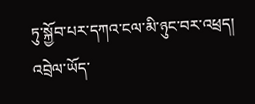ཏུ་སྐྱོབ་པར་དཀའ་ངལ་མི་ཉུང་བར་འཕྲད།
འབྲེལ་ཡོད་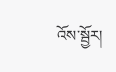འོས་སྦྱོར།